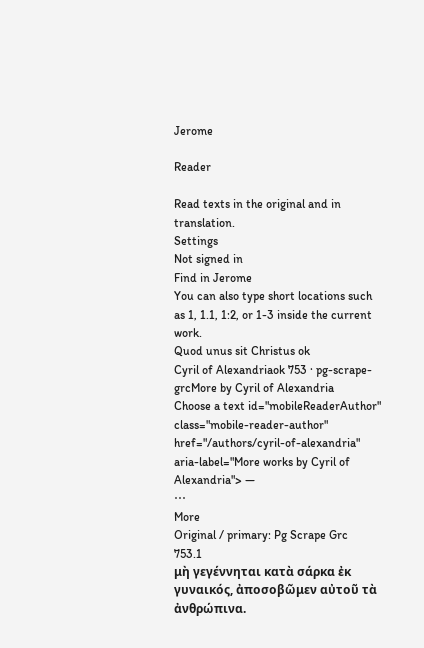Jerome

Reader

Read texts in the original and in translation.
Settings
Not signed in
Find in Jerome
You can also type short locations such as 1, 1.1, 1:2, or 1-3 inside the current work.
Quod unus sit Christus ok
Cyril of Alexandriaok 753 · pg-scrape-grcMore by Cyril of Alexandria
Choose a text id="mobileReaderAuthor" class="mobile-reader-author" href="/authors/cyril-of-alexandria" aria-label="More works by Cyril of Alexandria"> —
⋯
More
Original / primary: Pg Scrape Grc
753.1
μὴ γεγέννηται κατὰ σάρκα ἐκ γυναικός, ἀποσοβῶμεν αὐτοῦ τὰ ἀνθρώπινα.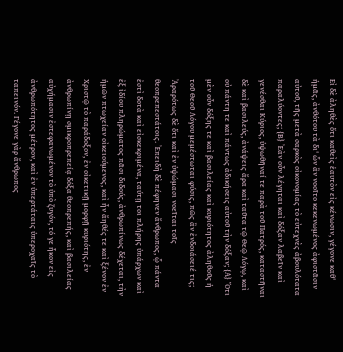Εἰ δὲ ἀληθὲς ὅτι καθεὶς ἑαυτὸν εἰς κένωσιν, γέγονε καθ' ἡμᾶς, ἀνθότου τὰ δι' ὧν ἂν νοοῖτο κεκενωμένος ἀφιστᾶσιν αὐτοῦ, τῆς μετὰ σαρκὸς οἰκονομίας τὸ εὐτεχνὲς ἀβουλότατα παραλύοντες; {Β} Ἐὰν οὖν λέγηται καὶ δόξαν λαβεῖν καὶ γενέσθαι Κύριος, ὑψωθῆναί τε παρὰ τοῦ Πατρός, καταστῆναι δὲ καὶ βασιλεύς, ἀνάψεις ἄρα καὶ ταῦτα τῷ Θεῷ Λόγῳ, καὶ οὐ πάντη τε καὶ πάντως ἀδικήσεις αὐτοῦ τὴν δόξαν; {Α} Ὅτι μὲν οὖν δόξης τε καὶ βασιλείας καὶ κυριότητος ἀληθοῦς ἡ τοῦ Θεοῦ Λόγου μεμέστωται φύσις, πῶς ἂν ἐνδοιάσειέ τις; Ἀραρότως δὲ ὅτι καὶ ἐν ὑψώμασι νοεῖται τοῖς θεοπρεπεστάτοις. Ἐπειδὴ δὲ πέφηνεν ἄνθρωπος, ᾧ πάντα ἐστὶ δοτὰ καὶ εἰσκεκριμένα, ταύτῃ τοι πλήρης ὑπάρχων καὶ ἐξ ἰδίου πληρώματος πᾶσι διδούς, ἀνθρωπίνως δέχεται, τὴν ἡμῶν πτωχείαν οἰκειούμενος, καὶ ἦν ἄηθές τε καὶ ξένον ἐν Χριστῷ τὸ παράδοξον, ἐν οἰκετικῇ μορφῇ κυριότης, ἐν ἀνθρωπίνῃ σμικροπρεπείᾳ δόξα θεοπρεπής, καὶ βασιλείας αὐχήμασιν ἐστεφανωμένον τὸ ὑπὸ ζυγόν, τό γε ἧκον εἰς ἀνθρωπότητος μέτρον, καὶ ἐν ὑπερτάταις ὑπεροχαῖς τὸ ταπεινόν. Γέγονε γὰρ ἄνθρωπος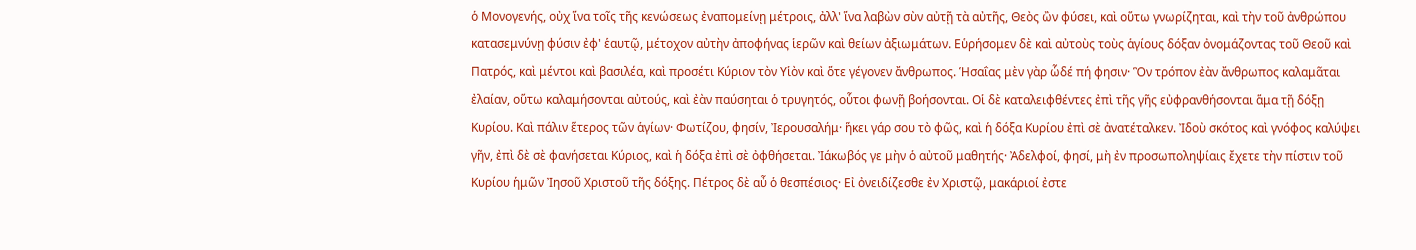ὁ Μονογενής, οὐχ ἵνα τοῖς τῆς κενώσεως ἐναπομείνῃ μέτροις, ἀλλ' ἵνα λαβὼν σὺν αὐτῇ τὰ αὐτῆς, Θεὸς ὢν φύσει, καὶ οὕτω γνωρίζηται, καὶ τὴν τοῦ ἀνθρώπου κατασεμνύνῃ φύσιν ἐφ' ἑαυτῷ, μέτοχον αὐτὴν ἀποφήνας ἱερῶν καὶ θείων ἀξιωμάτων. Εὑρήσομεν δὲ καὶ αὐτοὺς τοὺς ἁγίους δόξαν ὀνομάζοντας τοῦ Θεοῦ καὶ Πατρός, καὶ μέντοι καὶ βασιλέα, καὶ προσέτι Κύριον τὸν Υἱὸν καὶ ὅτε γέγονεν ἄνθρωπος. Ἡσαΐας μὲν γὰρ ὧδέ πή φησιν· Ὃν τρόπον ἐὰν ἄνθρωπος καλαμᾶται ἐλαίαν, οὕτω καλαμήσονται αὐτούς, καὶ ἐὰν παύσηται ὁ τρυγητός, οὗτοι φωνῇ βοήσονται. Οἱ δὲ καταλειφθέντες ἐπὶ τῆς γῆς εὐφρανθήσονται ἅμα τῇ δόξῃ Κυρίου. Καὶ πάλιν ἕτερος τῶν ἁγίων· Φωτίζου, φησίν, Ἰερουσαλήμ· ἥκει γάρ σου τὸ φῶς, καὶ ἡ δόξα Κυρίου ἐπὶ σὲ ἀνατέταλκεν. Ἰδοὺ σκότος καὶ γνόφος καλύψει γῆν, ἐπὶ δὲ σὲ φανήσεται Κύριος, καὶ ἡ δόξα ἐπὶ σὲ ὀφθήσεται. Ἰάκωβός γε μὴν ὁ αὐτοῦ μαθητής· Ἀδελφοί, φησί, μὴ ἐν προσωποληψίαις ἔχετε τὴν πίστιν τοῦ Κυρίου ἡμῶν Ἰησοῦ Χριστοῦ τῆς δόξης. Πέτρος δὲ αὖ ὁ θεσπέσιος· Εἰ ὀνειδίζεσθε ἐν Χριστῷ, μακάριοί ἐστε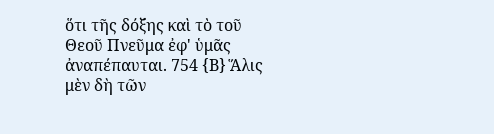ὅτι τῆς δόξης καὶ τὸ τοῦ Θεοῦ Πνεῦμα ἐφ' ὑμᾶς ἀναπέπαυται. 754 {Β} Ἅλις μὲν δὴ τῶν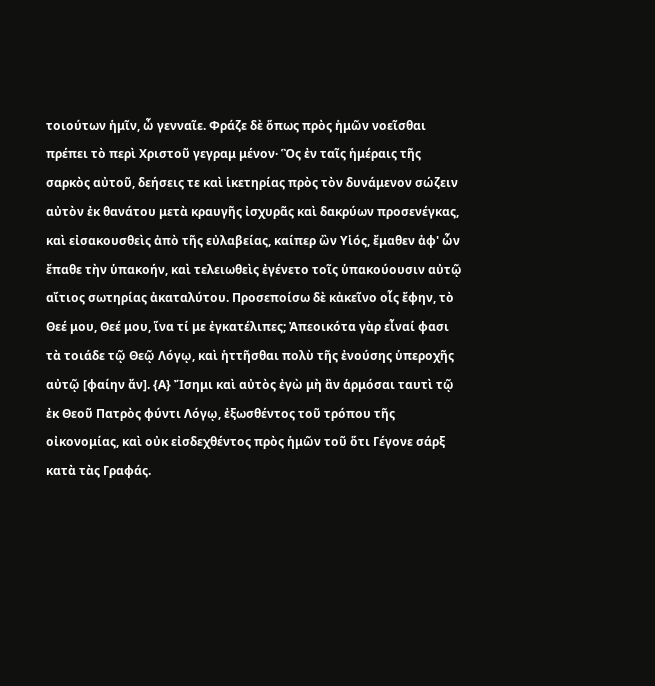τοιούτων ἡμῖν, ὦ γενναῖε. Φράζε δὲ ὅπως πρὸς ἡμῶν νοεῖσθαι πρέπει τὸ περὶ Χριστοῦ γεγραμ μένον· Ὃς ἐν ταῖς ἡμέραις τῆς σαρκὸς αὐτοῦ, δεήσεις τε καὶ ἱκετηρίας πρὸς τὸν δυνάμενον σώζειν αὐτὸν ἐκ θανάτου μετὰ κραυγῆς ἰσχυρᾶς καὶ δακρύων προσενέγκας, καὶ εἰσακουσθεὶς ἀπὸ τῆς εὐλαβείας, καίπερ ὢν Υἱός, ἔμαθεν ἀφ' ὧν ἔπαθε τὴν ὑπακοήν, καὶ τελειωθεὶς ἐγένετο τοῖς ὑπακούουσιν αὐτῷ αἴτιος σωτηρίας ἀκαταλύτου. Προσεποίσω δὲ κἀκεῖνο οἷς ἔφην, τὸ Θεέ μου, Θεέ μου, ἵνα τί με ἐγκατέλιπες; Ἀπεοικότα γὰρ εἶναί φασι τὰ τοιάδε τῷ Θεῷ Λόγῳ, καὶ ἡττῆσθαι πολὺ τῆς ἐνούσης ὑπεροχῆς αὐτῷ [φαίην ἄν]. {Α} Ἴσημι καὶ αὐτὸς ἐγὼ μὴ ἂν ἁρμόσαι ταυτὶ τῷ ἐκ Θεοῦ Πατρὸς φύντι Λόγῳ, ἐξωσθέντος τοῦ τρόπου τῆς οἰκονομίας, καὶ οὐκ εἰσδεχθέντος πρὸς ἡμῶν τοῦ ὅτι Γέγονε σάρξ κατὰ τὰς Γραφάς.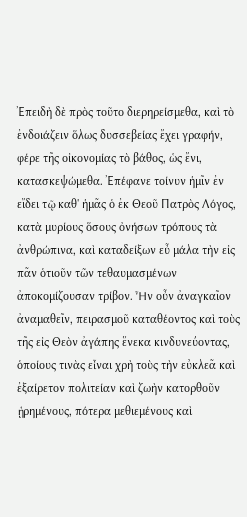Ἐπειδὴ δὲ πρὸς τοῦτο διερηρείσμεθα, καὶ τὸ ἐνδοιάζειν ὅλως δυσσεβείας ἔχει γραφήν, φέρε τῆς οἰκονομίας τὸ βάθος, ὡς ἔνι, κατασκεψώμεθα. Ἐπέφανε τοίνυν ἡμῖν ἐν εἴδει τῷ καθ' ἡμᾶς ὁ ἐκ Θεοῦ Πατρὸς Λόγος, κατὰ μυρίους ὅσους ὀνήσων τρόπους τὰ ἀνθρώπινα, καὶ καταδείξων εὖ μάλα τὴν εἰς πᾶν ὁτιοῦν τῶν τεθαυμασμένων ἀποκομίζουσαν τρίβον. Ἦν οὖν ἀναγκαῖον ἀναμαθεῖν, πειρασμοῦ καταθέοντος καὶ τοὺς τῆς εἰς Θεὸν ἀγάπης ἕνεκα κινδυνεύοντας, ὁποίους τινὰς εἶναι χρὴ τοὺς τὴν εὐκλεᾶ καὶ ἐξαίρετον πολιτείαν καὶ ζωὴν κατορθοῦν ᾑρημένους, πότερα μεθιεμένους καὶ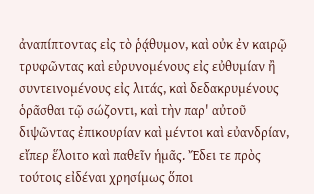ἀναπίπτοντας εἰς τὸ ῥᾴθυμον, καὶ οὐκ ἐν καιρῷ τρυφῶντας καὶ εὐρυνομένους εἰς εὐθυμίαν ἢ συντεινομένους εἰς λιτάς, καὶ δεδακρυμένους ὁρᾶσθαι τῷ σώζοντι, καὶ τὴν παρ' αὐτοῦ διψῶντας ἐπικουρίαν καὶ μέντοι καὶ εὐανδρίαν, εἴπερ ἕλοιτο καὶ παθεῖν ἡμᾶς. Ἔδει τε πρὸς τούτοις εἰδέναι χρησίμως ὅποι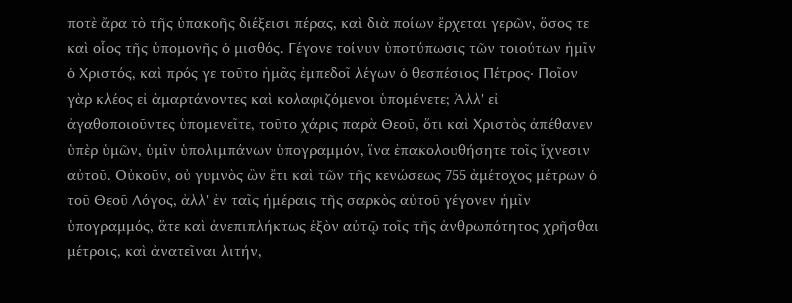ποτὲ ἄρα τὸ τῆς ὑπακοῆς διέξεισι πέρας, καὶ διὰ ποίων ἔρχεται γερῶν, ὅσος τε καὶ οἷος τῆς ὑπομονῆς ὁ μισθός. Γέγονε τοίνυν ὑποτύπωσις τῶν τοιούτων ἡμῖν ὁ Χριστός, καὶ πρός γε τοῦτο ἡμᾶς ἐμπεδοῖ λέγων ὁ θεσπέσιος Πέτρος· Ποῖον γὰρ κλέος εἰ ἁμαρτάνοντες καὶ κολαφιζόμενοι ὑπομένετε; Ἀλλ' εἰ ἀγαθοποιοῦντες ὑπομενεῖτε, τοῦτο χάρις παρὰ Θεοῦ, ὅτι καὶ Χριστὸς ἀπέθανεν ὑπὲρ ὑμῶν, ὑμῖν ὑπολιμπάνων ὑπογραμμόν, ἵνα ἐπακολουθήσητε τοῖς ἴχνεσιν αὐτοῦ. Οὐκοῦν, οὐ γυμνὸς ὢν ἔτι καὶ τῶν τῆς κενώσεως 755 ἀμέτοχος μέτρων ὁ τοῦ Θεοῦ Λόγος, ἀλλ' ἐν ταῖς ἡμέραις τῆς σαρκὸς αὐτοῦ γέγονεν ἡμῖν ὑπογραμμός, ἅτε καὶ ἀνεπιπλήκτως ἐξὸν αὐτῷ τοῖς τῆς ἀνθρωπότητος χρῆσθαι μέτροις, καὶ ἀνατεῖναι λιτήν,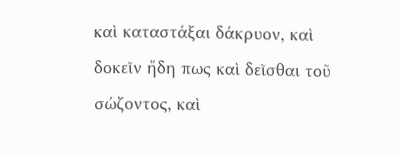καὶ καταστάξαι δάκρυον, καὶ δοκεῖν ἤδη πως καὶ δεῖσθαι τοῦ σώζοντος, καὶ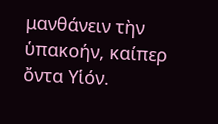μανθάνειν τὴν ὑπακοήν, καίπερ ὄντα Υἱόν.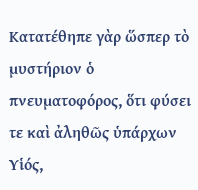Κατατέθηπε γὰρ ὥσπερ τὸ μυστήριον ὁ πνευματοφόρος, ὅτι φύσει τε καὶ ἀληθῶς ὑπάρχων Υἱός,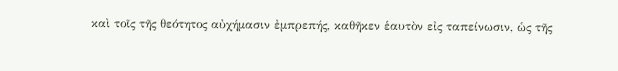καὶ τοῖς τῆς θεότητος αὐχήμασιν ἐμπρεπής, καθῆκεν ἑαυτὸν εἰς ταπείνωσιν, ὡς τῆς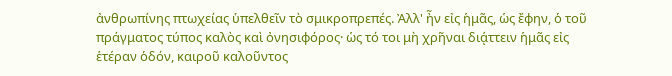ἀνθρωπίνης πτωχείας ὑπελθεῖν τὸ σμικροπρεπές. Ἀλλ' ἦν εἰς ἡμᾶς, ὡς ἔφην, ὁ τοῦ πράγματος τύπος καλὸς καὶ ὀνησιφόρος· ὡς τό τοι μὴ χρῆναι διᾴττειν ἡμᾶς εἰς ἑτέραν ὁδόν, καιροῦ καλοῦντος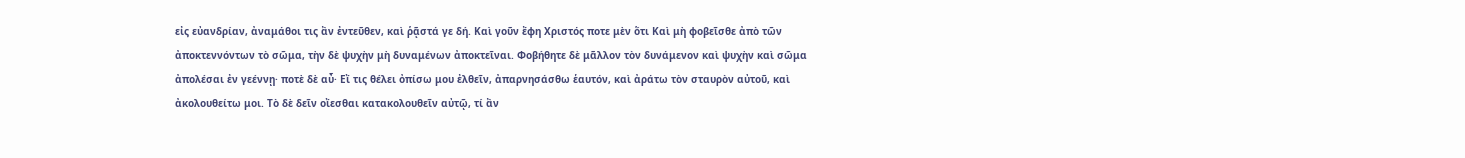εἰς εὐανδρίαν, ἀναμάθοι τις ἂν ἐντεῦθεν, καὶ ῥᾷστά γε δή. Καὶ γοῦν ἔφη Χριστός ποτε μὲν ὅτι Καὶ μὴ φοβεῖσθε ἀπὸ τῶν ἀποκτεννόντων τὸ σῶμα, τὴν δὲ ψυχὴν μὴ δυναμένων ἀποκτεῖναι. Φοβήθητε δὲ μᾶλλον τὸν δυνάμενον καὶ ψυχὴν καὶ σῶμα ἀπολέσαι ἐν γεέννῃ· ποτὲ δὲ αὖ· Εἴ τις θέλει ὀπίσω μου ἐλθεῖν, ἀπαρνησάσθω ἑαυτόν, καὶ ἀράτω τὸν σταυρὸν αὐτοῦ, καὶ ἀκολουθείτω μοι. Τὸ δὲ δεῖν οἴεσθαι κατακολουθεῖν αὐτῷ, τί ἂν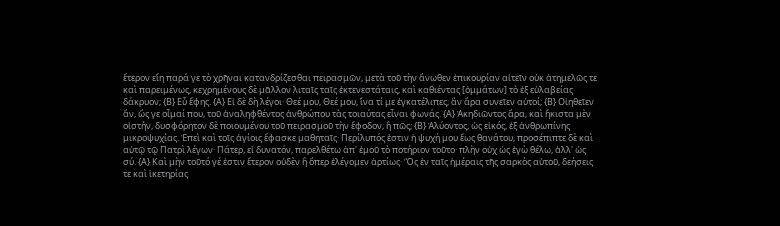ἕτερον εἴη παρά γε τὸ χρῆναι κατανδρίζεσθαι πειρασμῶν, μετὰ τοῦ τὴν ἄνωθεν ἐπικουρίαν αἰτεῖν οὐκ ἀτημελῶς τε καὶ παρειμένως, κεχρημένους δὲ μᾶλλον λιταῖς ταῖς ἐκτενεστάταις, καὶ καθιέντας [ὀμμάτων] τὸ ἐξ εὐλαβείας δάκρυον; {Β} Εὖ ἔφης. {Α} Εἰ δὲ δὴ λέγοι· Θεέ μου, Θεέ μου, ἵνα τί με ἐγκατέλιπες; ἂν ἄρα συνεῖεν αὐτοί; {Β} Οἰηθεῖεν ἄν, ὥς γε οἶμαί που, τοῦ ἀναληφθέντος ἀνθρώπου τὰς τοιαύτας εἶναι φωνάς. {Α} Ἀκηδιῶντος ἄρα, καὶ ἥκιστα μὲν οἰστήν, δυσφόρητον δὲ ποιουμένου τοῦ πειρασμοῦ τὴν ἔφοδον, ἢ πῶς; {Β} Ἀλύοντος, ὡς εἰκός, ἐξ ἀνθρωπίνης μικροψυχίας. Ἐπεὶ καὶ τοῖς ἁγίοις ἔφασκε μαθηταῖς· Περίλυπός ἐστιν ἡ ψυχή μου ἕως θανάτου, προσέπιπτε δὲ καὶ αὐτῷ τῷ Πατρὶ λέγων· Πάτερ, εἰ δυνατόν, παρελθέτω ἀπ' ἐμοῦ τὸ ποτήριον τοῦτο· πλὴν οὐχ ὡς ἐγὼ θέλω, ἀλλ' ὡς σύ. {Α} Καὶ μὴν τοῦτό γέ ἐστιν ἕτερον οὐδὲν ἢ ὅπερ ἐλέγομεν ἀρτίως· Ὃς ἐν ταῖς ἡμέραις τῆς σαρκὸς αὐτοῦ, δεήσεις τε καὶ ἱκετηρίας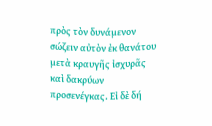πρὸς τὸν δυνάμενον σώζειν αὐτὸν ἐκ θανάτου μετὰ κραυγῆς ἰσχυρᾶς καὶ δακρύων προσενέγκας. Εἰ δὲ δή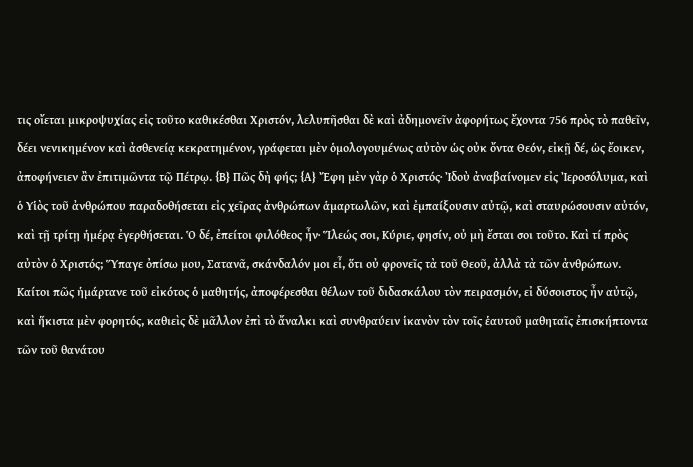τις οἴεται μικροψυχίας εἰς τοῦτο καθικέσθαι Χριστόν, λελυπῆσθαι δὲ καὶ ἀδημονεῖν ἀφορήτως ἔχοντα 756 πρὸς τὸ παθεῖν, δέει νενικημένον καὶ ἀσθενείᾳ κεκρατημένον, γράφεται μὲν ὁμολογουμένως αὐτὸν ὡς οὐκ ὄντα Θεόν, εἰκῇ δέ, ὡς ἔοικεν, ἀποφήνειεν ἂν ἐπιτιμῶντα τῷ Πέτρῳ. {Β} Πῶς δὴ φής; {Α} Ἔφη μὲν γὰρ ὁ Χριστός· Ἰδοὺ ἀναβαίνομεν εἰς Ἰεροσόλυμα, καὶ ὁ Υἱὸς τοῦ ἀνθρώπου παραδοθήσεται εἰς χεῖρας ἀνθρώπων ἁμαρτωλῶν, καὶ ἐμπαίξουσιν αὐτῷ, καὶ σταυρώσουσιν αὐτόν, καὶ τῇ τρίτῃ ἡμέρᾳ ἐγερθήσεται. Ὁ δέ, ἐπείτοι φιλόθεος ἦν· Ἵλεώς σοι, Κύριε, φησίν, οὐ μὴ ἔσται σοι τοῦτο. Καὶ τί πρὸς αὐτὸν ὁ Χριστός; Ὕπαγε ὀπίσω μου, Σατανᾶ, σκάνδαλόν μοι εἶ, ὅτι οὐ φρονεῖς τὰ τοῦ Θεοῦ, ἀλλὰ τὰ τῶν ἀνθρώπων. Καίτοι πῶς ἡμάρτανε τοῦ εἰκότος ὁ μαθητής, ἀποφέρεσθαι θέλων τοῦ διδασκάλου τὸν πειρασμόν, εἰ δύσοιστος ἦν αὐτῷ, καὶ ἥκιστα μὲν φορητός, καθιεὶς δὲ μᾶλλον ἐπὶ τὸ ἄναλκι καὶ συνθραύειν ἱκανὸν τὸν τοῖς ἑαυτοῦ μαθηταῖς ἐπισκήπτοντα τῶν τοῦ θανάτου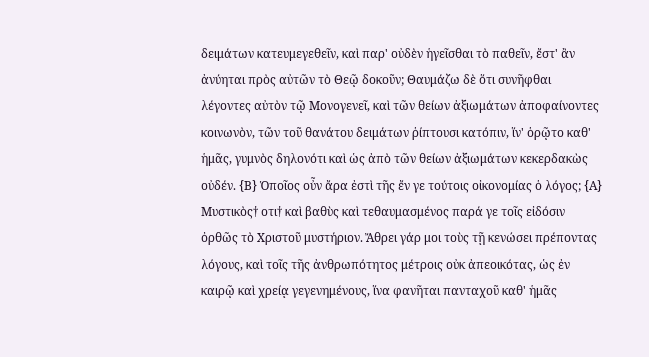δειμάτων κατευμεγεθεῖν, καὶ παρ' οὐδὲν ἡγεῖσθαι τὸ παθεῖν, ἔστ' ἂν ἀνύηται πρὸς αὐτῶν τὸ Θεῷ δοκοῦν; Θαυμάζω δὲ ὅτι συνῆφθαι λέγοντες αὐτὸν τῷ Μονογενεῖ, καὶ τῶν θείων ἀξιωμάτων ἀποφαίνοντες κοινωνὸν, τῶν τοῦ θανάτου δειμάτων ῥίπτουσι κατόπιν, ἵν' ὁρῷτο καθ' ἡμᾶς, γυμνὸς δηλονότι καὶ ὡς ἀπὸ τῶν θείων ἀξιωμάτων κεκερδακὼς οὐδέν. {Β} Ὁποῖος οὖν ἄρα ἐστὶ τῆς ἔν γε τούτοις οἰκονομίας ὁ λόγος; {Α} Μυστικὸς† οτι† καὶ βαθὺς καὶ τεθαυμασμένος παρά γε τοῖς εἰδόσιν ὀρθῶς τὸ Χριστοῦ μυστήριον. Ἄθρει γάρ μοι τοὺς τῇ κενώσει πρέποντας λόγους, καὶ τοῖς τῆς ἀνθρωπότητος μέτροις οὐκ ἀπεοικότας, ὡς ἐν καιρῷ καὶ χρείᾳ γεγενημένους, ἵνα φανῆται πανταχοῦ καθ' ἡμᾶς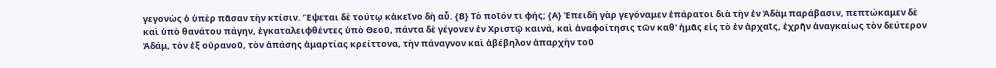γεγονὼς ὁ ὑπὲρ πᾶσαν τὴν κτίσιν. Ἕψεται δὲ τούτῳ κἀκεῖνο δὴ αὖ. {Β} Τὸ ποῖόν τι φής; {Α} Ἐπειδὴ γὰρ γεγόναμεν ἐπάρατοι διὰ τὴν ἐν Ἀδὰμ παράβασιν, πεπτώκαμεν δὲ καὶ ὑπὸ θανάτου πάγην, ἐγκαταλειφθέντες ὑπὸ Θεοῦ, πάντα δὲ γέγονεν ἐν Χριστῷ καινά, καὶ ἀναφοίτησις τῶν καθ' ἡμᾶς εἰς τὸ ἐν ἀρχαῖς, ἐχρῆν ἀναγκαίως τὸν δεύτερον Ἀδάμ, τὸν ἐξ οὐρανοῦ, τὸν ἁπάσης ἁμαρτίας κρείττονα, τὴν πάναγνον καὶ ἀβέβηλον ἀπαρχὴν τοῦ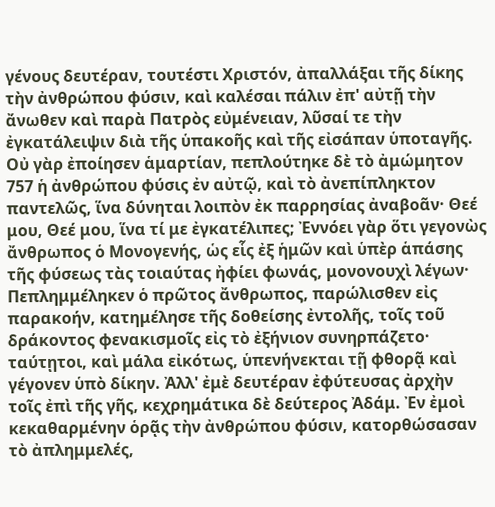γένους δευτέραν, τουτέστι Χριστόν, ἀπαλλάξαι τῆς δίκης τὴν ἀνθρώπου φύσιν, καὶ καλέσαι πάλιν ἐπ' αὐτῇ τὴν ἄνωθεν καὶ παρὰ Πατρὸς εὐμένειαν, λῦσαί τε τὴν ἐγκατάλειψιν διὰ τῆς ὑπακοῆς καὶ τῆς εἰσάπαν ὑποταγῆς. Οὐ γὰρ ἐποίησεν ἁμαρτίαν, πεπλούτηκε δὲ τὸ ἀμώμητον 757 ἡ ἀνθρώπου φύσις ἐν αὐτῷ, καὶ τὸ ἀνεπίπληκτον παντελῶς, ἵνα δύνηται λοιπὸν ἐκ παρρησίας ἀναβοᾶν· Θεέ μου, Θεέ μου, ἵνα τί με ἐγκατέλιπες; Ἐννόει γὰρ ὅτι γεγονὼς ἄνθρωπος ὁ Μονογενής, ὡς εἷς ἐξ ἡμῶν καὶ ὑπὲρ ἁπάσης τῆς φύσεως τὰς τοιαύτας ἠφίει φωνάς, μονονουχὶ λέγων· Πεπλημμέληκεν ὁ πρῶτος ἄνθρωπος, παρώλισθεν εἰς παρακοήν, κατημέλησε τῆς δοθείσης ἐντολῆς, τοῖς τοῦ δράκοντος φενακισμοῖς εἰς τὸ ἐξήνιον συνηρπάζετο· ταύτῃτοι, καὶ μάλα εἰκότως, ὑπενήνεκται τῇ φθορᾷ καὶ γέγονεν ὑπὸ δίκην. Ἀλλ' ἐμὲ δευτέραν ἐφύτευσας ἀρχὴν τοῖς ἐπὶ τῆς γῆς, κεχρημάτικα δὲ δεύτερος Ἀδάμ. Ἐν ἐμοὶ κεκαθαρμένην ὁρᾷς τὴν ἀνθρώπου φύσιν, κατορθώσασαν τὸ ἀπλημμελές,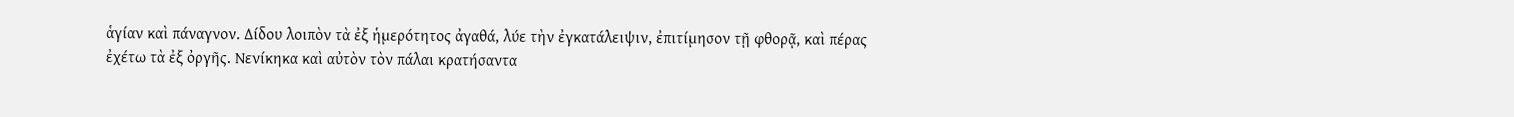ἁγίαν καὶ πάναγνον. Δίδου λοιπὸν τὰ ἐξ ἡμερότητος ἀγαθά, λύε τὴν ἐγκατάλειψιν, ἐπιτίμησον τῇ φθορᾷ, καὶ πέρας ἐχέτω τὰ ἐξ ὀργῆς. Νενίκηκα καὶ αὐτὸν τὸν πάλαι κρατήσαντα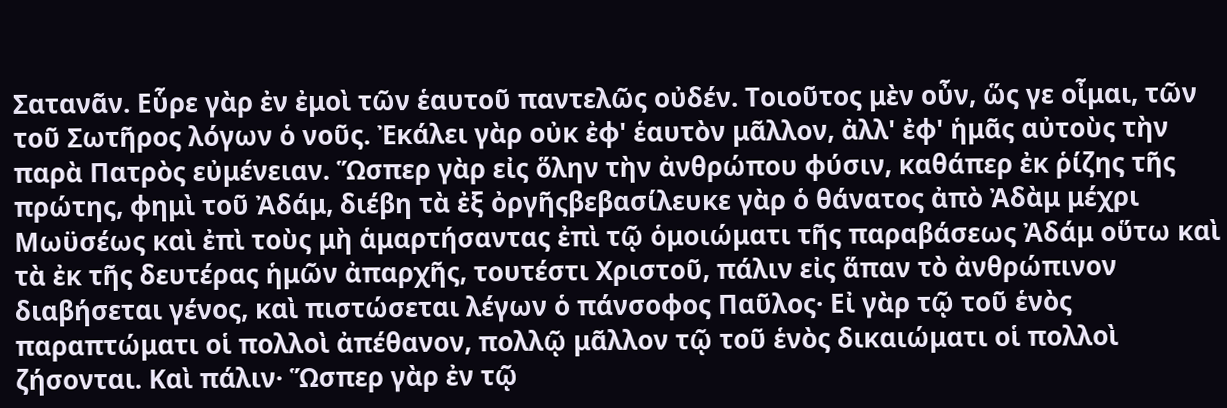Σατανᾶν. Εὗρε γὰρ ἐν ἐμοὶ τῶν ἑαυτοῦ παντελῶς οὐδέν. Τοιοῦτος μὲν οὖν, ὥς γε οἶμαι, τῶν τοῦ Σωτῆρος λόγων ὁ νοῦς. Ἐκάλει γὰρ οὐκ ἐφ' ἑαυτὸν μᾶλλον, ἀλλ' ἐφ' ἡμᾶς αὐτοὺς τὴν παρὰ Πατρὸς εὐμένειαν. Ὥσπερ γὰρ εἰς ὅλην τὴν ἀνθρώπου φύσιν, καθάπερ ἐκ ῥίζης τῆς πρώτης, φημὶ τοῦ Ἀδάμ, διέβη τὰ ἐξ ὀργῆςβεβασίλευκε γὰρ ὁ θάνατος ἀπὸ Ἀδὰμ μέχρι Μωϋσέως καὶ ἐπὶ τοὺς μὴ ἁμαρτήσαντας ἐπὶ τῷ ὁμοιώματι τῆς παραβάσεως Ἀδάμ οὕτω καὶ τὰ ἐκ τῆς δευτέρας ἡμῶν ἀπαρχῆς, τουτέστι Χριστοῦ, πάλιν εἰς ἅπαν τὸ ἀνθρώπινον διαβήσεται γένος, καὶ πιστώσεται λέγων ὁ πάνσοφος Παῦλος· Εἰ γὰρ τῷ τοῦ ἑνὸς παραπτώματι οἱ πολλοὶ ἀπέθανον, πολλῷ μᾶλλον τῷ τοῦ ἑνὸς δικαιώματι οἱ πολλοὶ ζήσονται. Καὶ πάλιν· Ὥσπερ γὰρ ἐν τῷ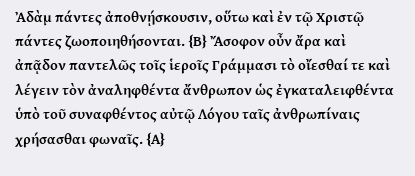Ἀδὰμ πάντες ἀποθνῄσκουσιν, οὕτω καὶ ἐν τῷ Χριστῷ πάντες ζωοποιηθήσονται. {Β} Ἄσοφον οὖν ἄρα καὶ ἀπᾷδον παντελῶς τοῖς ἱεροῖς Γράμμασι τὸ οἴεσθαί τε καὶ λέγειν τὸν ἀναληφθέντα ἄνθρωπον ὡς ἐγκαταλειφθέντα ὑπὸ τοῦ συναφθέντος αὐτῷ Λόγου ταῖς ἀνθρωπίναις χρήσασθαι φωναῖς. {Α}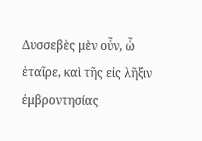Δυσσεβὲς μὲν οὖν, ὦ ἑταῖρε, καὶ τῆς εἰς λῆξιν ἐμβροντησίας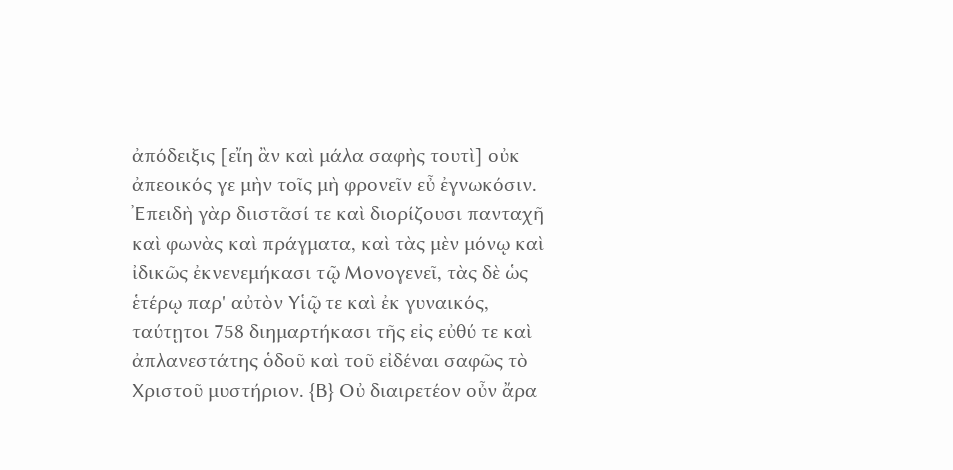ἀπόδειξις [εἴη ἂν καὶ μάλα σαφὴς τουτὶ] οὐκ ἀπεοικός γε μὴν τοῖς μὴ φρονεῖν εὖ ἐγνωκόσιν. Ἐπειδὴ γὰρ διιστᾶσί τε καὶ διορίζουσι πανταχῆ καὶ φωνὰς καὶ πράγματα, καὶ τὰς μὲν μόνῳ καὶ ἰδικῶς ἐκνενεμήκασι τῷ Μονογενεῖ, τὰς δὲ ὡς ἑτέρῳ παρ' αὐτὸν Υἱῷ τε καὶ ἐκ γυναικός, ταύτῃτοι 758 διημαρτήκασι τῆς εἰς εὐθύ τε καὶ ἀπλανεστάτης ὁδοῦ καὶ τοῦ εἰδέναι σαφῶς τὸ Χριστοῦ μυστήριον. {Β} Οὐ διαιρετέον οὖν ἄρα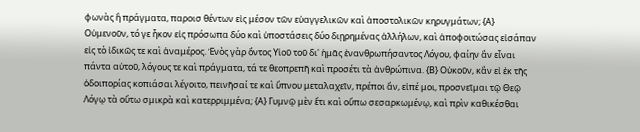φωνὰς ἢ πράγματα, παροισ θέντων εἰς μέσον τῶν εὐαγγελικῶν καὶ ἀποστολικῶν κηρυγμάτων; {Α} Οὐμενοῦν, τό γε ἧκον εἰς πρόσωπα δύο καὶ ὑποστάσεις δύο διῃρημένας ἀλλήλων, καὶ ἀποφοιτώσας εἰσάπαν εἰς τὸ ἰδικῶς τε καὶ ἀναμέρος. Ἑνὸς γὰρ ὄντος Υἱοῦ τοῦ δι' ἡμᾶς ἐνανθρωπήσαντος Λόγου, φαίην ἂν εἶναι πάντα αὐτοῦ, λόγους τε καὶ πράγματα, τά τε θεοπρεπῆ καὶ προσέτι τὰ ἀνθρώπινα. {Β} Οὐκοῦν, κἂν εἰ ἐκ τῆς ὁδοιπορίας κοπιάσαι λέγοιτο, πεινῆσαί τε καὶ ὕπνου μεταλαχεῖν, πρέποι ἄν, εἰπέ μοι, προσνεῖμαι τῷ Θεῷ Λόγῳ τὰ οὕτω σμικρὰ καὶ κατερριμμένα; {Α} Γυμνῷ μὲν ἔτι καὶ οὔπω σεσαρκωμένῳ, καὶ πρὶν καθικέσθαι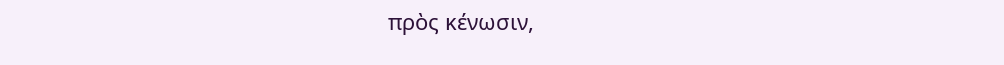πρὸς κένωσιν,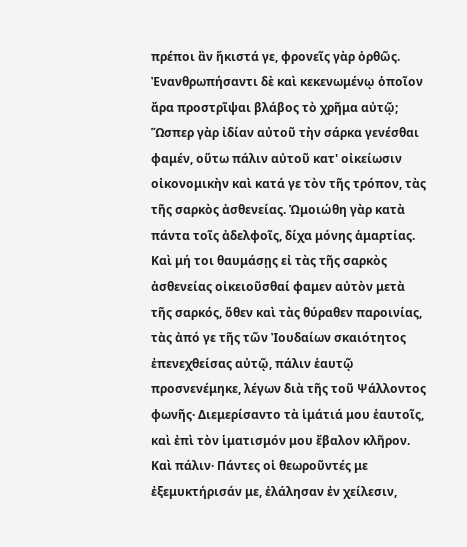πρέποι ἂν ἥκιστά γε, φρονεῖς γὰρ ὀρθῶς. Ἐνανθρωπήσαντι δὲ καὶ κεκενωμένῳ ὁποῖον ἄρα προστρῖψαι βλάβος τὸ χρῆμα αὐτῷ; Ὥσπερ γὰρ ἰδίαν αὐτοῦ τὴν σάρκα γενέσθαι φαμέν, οὕτω πάλιν αὐτοῦ κατ' οἰκείωσιν οἰκονομικὴν καὶ κατά γε τὸν τῆς τρόπον, τὰς τῆς σαρκὸς ἀσθενείας. Ὡμοιώθη γὰρ κατὰ πάντα τοῖς ἀδελφοῖς, δίχα μόνης ἁμαρτίας. Καὶ μή τοι θαυμάσῃς εἰ τὰς τῆς σαρκὸς ἀσθενείας οἰκειοῦσθαί φαμεν αὐτὸν μετὰ τῆς σαρκός, ὅθεν καὶ τὰς θύραθεν παροινίας, τὰς ἀπό γε τῆς τῶν Ἰουδαίων σκαιότητος ἐπενεχθείσας αὐτῷ, πάλιν ἑαυτῷ προσνενέμηκε, λέγων διὰ τῆς τοῦ Ψάλλοντος φωνῆς· Διεμερίσαντο τὰ ἱμάτιά μου ἑαυτοῖς, καὶ ἐπὶ τὸν ἱματισμόν μου ἔβαλον κλῆρον. Καὶ πάλιν· Πάντες οἱ θεωροῦντές με ἐξεμυκτήρισάν με, ἐλάλησαν ἐν χείλεσιν,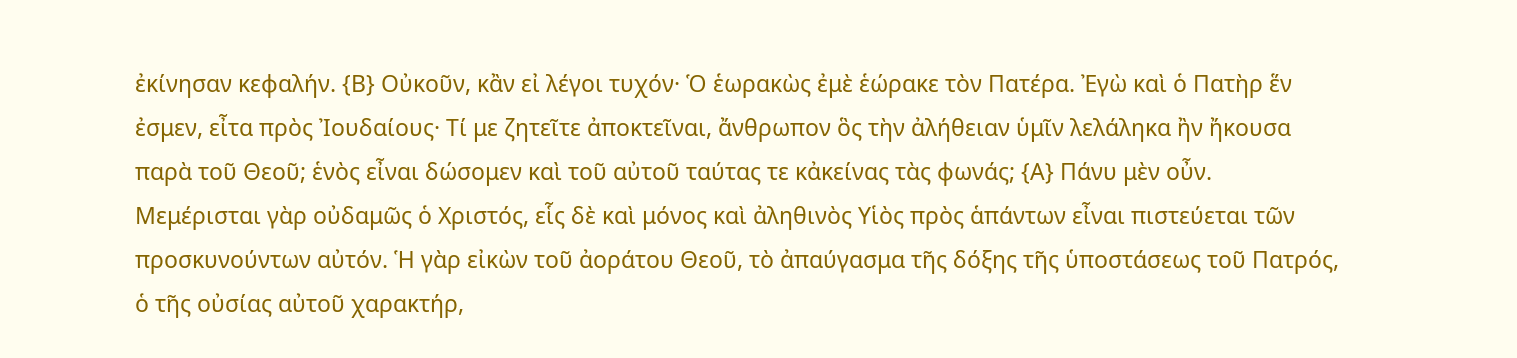ἐκίνησαν κεφαλήν. {Β} Οὐκοῦν, κἂν εἰ λέγοι τυχόν· Ὁ ἑωρακὼς ἐμὲ ἑώρακε τὸν Πατέρα. Ἐγὼ καὶ ὁ Πατὴρ ἕν ἐσμεν, εἶτα πρὸς Ἰουδαίους· Τί με ζητεῖτε ἀποκτεῖναι, ἄνθρωπον ὃς τὴν ἀλήθειαν ὑμῖν λελάληκα ἢν ἤκουσα παρὰ τοῦ Θεοῦ; ἑνὸς εἶναι δώσομεν καὶ τοῦ αὐτοῦ ταύτας τε κἀκείνας τὰς φωνάς; {Α} Πάνυ μὲν οὖν. Μεμέρισται γὰρ οὐδαμῶς ὁ Χριστός, εἷς δὲ καὶ μόνος καὶ ἀληθινὸς Υἱὸς πρὸς ἁπάντων εἶναι πιστεύεται τῶν προσκυνούντων αὐτόν. Ἡ γὰρ εἰκὼν τοῦ ἀοράτου Θεοῦ, τὸ ἀπαύγασμα τῆς δόξης τῆς ὑποστάσεως τοῦ Πατρός, ὁ τῆς οὐσίας αὐτοῦ χαρακτήρ,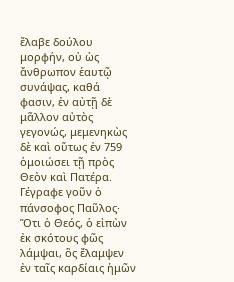ἔλαβε δούλου μορφήν, οὐ ὡς ἄνθρωπον ἑαυτῷ συνάψας, καθά φασιν, ἐν αὐτῇ δὲ μᾶλλον αὐτὸς γεγονώς, μεμενηκὼς δὲ καὶ οὕτως ἐν 759 ὁμοιώσει τῇ πρὸς Θεὸν καὶ Πατέρα. Γέγραφε γοῦν ὁ πάνσοφος Παῦλος· Ὅτι ὁ Θεός, ὁ εἰπὼν ἐκ σκότους φῶς λάμψαι, ὃς ἔλαμψεν ἐν ταῖς καρδίαις ἡμῶν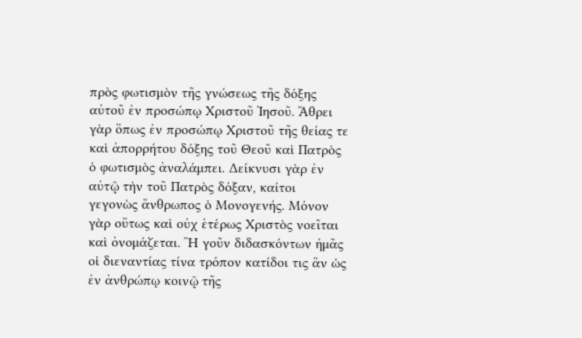πρὸς φωτισμὸν τῆς γνώσεως τῆς δόξης αὐτοῦ ἐν προσώπῳ Χριστοῦ Ἰησοῦ. Ἄθρει γὰρ ὅπως ἐν προσώπῳ Χριστοῦ τῆς θείας τε καὶ ἀπορρήτου δόξης τοῦ Θεοῦ καὶ Πατρὸς ὁ φωτισμὸς ἀναλάμπει. Δείκνυσι γὰρ ἐν αὐτῷ τὴν τοῦ Πατρὸς δόξαν, καίτοι γεγονὼς ἄνθρωπος ὁ Μονογενής. Μόνον γὰρ οὕτως καὶ οὐχ ἑτέρως Χριστὸς νοεῖται καὶ ὀνομάζεται. Ἢ γοῦν διδασκόντων ἡμᾶς οἱ διεναντίας τίνα τρόπον κατίδοι τις ἂν ὡς ἐν ἀνθρώπῳ κοινῷ τῆς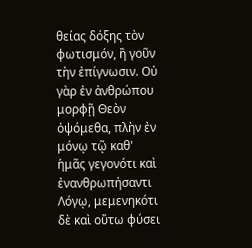θείας δόξης τὸν φωτισμόν, ἢ γοῦν τὴν ἐπίγνωσιν. Οὐ γὰρ ἐν ἀνθρώπου μορφῇ Θεὸν ὀψόμεθα, πλὴν ἐν μόνῳ τῷ καθ' ἡμᾶς γεγονότι καὶ ἐνανθρωπήσαντι Λόγῳ, μεμενηκότι δὲ καὶ οὕτω φύσει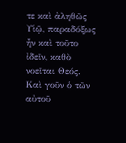τε καὶ ἀληθῶς Υἱῷ, παραδόξως ἦν καὶ τοῦτο ἰδεῖν, καθὸ νοεῖται Θεός. Καὶ γοῦν ὁ τῶν αὐτοῦ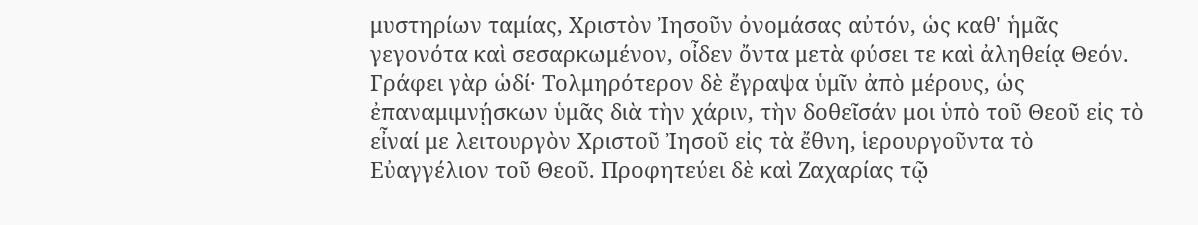μυστηρίων ταμίας, Χριστὸν Ἰησοῦν ὀνομάσας αὐτόν, ὡς καθ' ἡμᾶς γεγονότα καὶ σεσαρκωμένον, οἶδεν ὄντα μετὰ φύσει τε καὶ ἀληθείᾳ Θεόν. Γράφει γὰρ ὡδί· Τολμηρότερον δὲ ἔγραψα ὑμῖν ἀπὸ μέρους, ὡς ἐπαναμιμνῄσκων ὑμᾶς διὰ τὴν χάριν, τὴν δοθεῖσάν μοι ὑπὸ τοῦ Θεοῦ εἰς τὸ εἶναί με λειτουργὸν Χριστοῦ Ἰησοῦ εἰς τὰ ἔθνη, ἱερουργοῦντα τὸ Εὐαγγέλιον τοῦ Θεοῦ. Προφητεύει δὲ καὶ Ζαχαρίας τῷ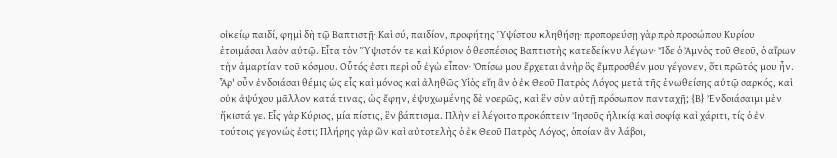οἰκείῳ παιδί, φημὶ δὴ τῷ Βαπτιστῇ· Καὶ σύ, παιδίον, προφήτης Ὑψίστου κληθήσῃ· προπορεύσῃ γὰρ πρὸ προσώπου Κυρίου ἑτοιμάσαι λαὸν αὐτῷ. Εἶτα τὸν Ὕψιστόν τε καὶ Κύριον ὁ θεσπέσιος Βαπτιστὴς κατεδείκνυ λέγων· Ἴδε ὁ Ἀμνὸς τοῦ Θεοῦ, ὁ αἴρων τὴν ἁμαρτίαν τοῦ κόσμου. Οὗτός ἐστι περὶ οὗ ἐγὼ εἶπον· Ὀπίσω μου ἔρχεται ἀνὴρ ὃς ἔμπροσθέν μου γέγονεν, ὅτι πρῶτός μου ἦν. Ἆρ' οὖν ἐνδοιάσαι θέμις ὡς εἷς καὶ μόνος καὶ ἀληθῶς Υἱὸς εἴη ἂν ὁ ἐκ Θεοῦ Πατρὸς Λόγος μετὰ τῆς ἑνωθείσης αὐτῷ σαρκός, καὶ οὐκ ἀψύχου μᾶλλον κατά τινας, ὡς ἔφην, ἐψυχωμένης δὲ νοερῶς, καὶ ἓν σὺν αὐτῇ πρόσωπον πανταχῇ; {Β} Ἐνδοιάσαιμι μὲν ἥκιστά γε. Εἷς γὰρ Κύριος, μία πίστις, ἓν βάπτισμα. Πλὴν εἰ λέγοιτο προκόπτειν Ἰησοῦς ἡλικίᾳ καὶ σοφίᾳ καὶ χάριτι, τίς ὁ ἐν τούτοις γεγονώς ἐστι; Πλήρης γὰρ ὢν καὶ αὐτοτελὴς ὁ ἐκ Θεοῦ Πατρὸς Λόγος, ὁποίαν ἂν λάβοι,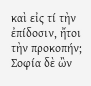καὶ εἰς τί τὴν ἐπίδοσιν, ἤτοι τὴν προκοπήν; Σοφία δὲ ὢν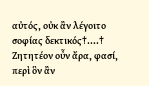αὐτός, οὐκ ἂν λέγοιτο σοφίας δεκτικός†....† Ζητητέον οὖν ἄρα, φασί, περὶ ὃν ἂν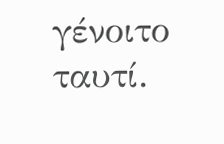γένοιτο ταυτί.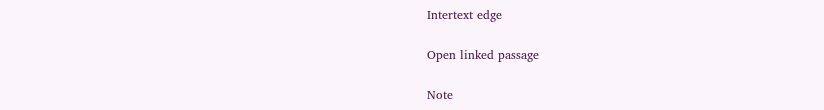Intertext edge

Open linked passage

Note